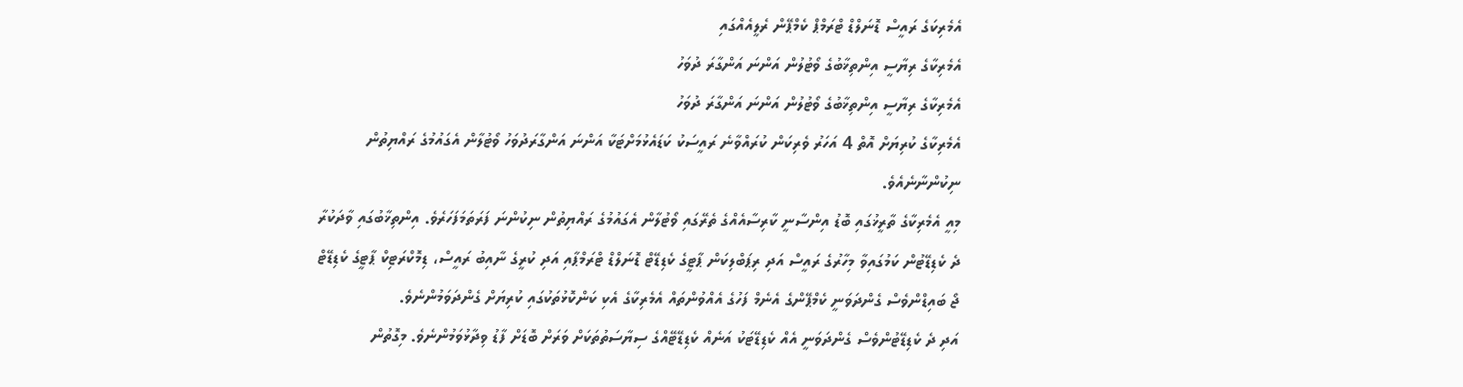އެމެރިކަގެ ރައީސް ޑޮނަލްޑް ޓްރަމްޕް ކެމްޕޭން ރެލީއެއްގައި
އެމެރިކާގެ ރިޔާސީ އިންތިޚާބުގެ ވޯޓުލުން އަންނަ އަންގާރަ ދުވަހު
އެމެރިކާގެ ރިޔާސީ އިންތިޚާބުގެ ވޯޓުލުން އަންނަ އަންގާރަ ދުވަހު
އެމެރިކާގެ ކުރިޔަށް އޮތް 4 އަހަރު ވެރިކަން ކުރައްވާނެ ރައީސަކު ކަޑައެޅުމަށްޓަކާ އަންނަ އަންގާރަދުވަހު ވޯޓުލާން އެގައުމުގެ ރައްޔިތުން ނިކުންނާނެއެވެ.
މިއީ އެމެރިކާގެ ތާރީޚުގައި ބޮޑު އިންސާނީ ކާރިސާއެއްގެ ތެރޭގައި ވޯޓުލާން އެގައުމުގެ ރައްޔިތުން ނިކުންނަ ފަރަތަމަފަހަރެވެ. އިންތިޚާބުގައި ވާދަކުރާ ދެ ކެޑިޑޭޓުން ކަމުގައިވާ މިހާރުގެ ރައީސް އަދި ރިޕަބްލިކަން ޕާޓީގެ ކެޑިޑޭޓް ޑޮނަލްޑް ޓްރަމްޕާއި އަދި ކުރީގެ ނާއިބު ރައީސް، ޑިމޮކްރަޓިކް ޕާޓީގެ ކެޑިޑޭޓް ޖޯ ބައިޑްންވެސް ގެންދަވަނީ ކެމްޕޭންގެ އެނެމް ފަހުގެ އެއްވުންތައް އެމެރިކާގެ އެކި ކަންކޮޅުތަކުގައި ކުރިޔަށް ގެންދަވަމުންނެވެ.
އަދި ދެ ކެޑިޑޭޓުންވެސް ގެންދަވަނީ އެއް ކެޑިޑޭޓަކު އަނެއް ކެޑިޑޭޓޭއްގެ ސިޔާސަތުތަކަށް ވަރަށް ބޮޑަށް ފާޑު ވިދާޅުވަމުންނެވެ. މިގޮތުން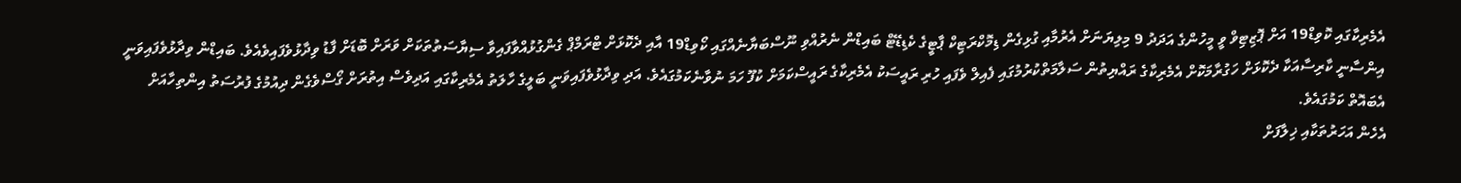އެމެރިކާގައި ކޮވިޑް19 އަށް ޕޮޒިޓިވް ވީ މީހުންގެ އަދަދު 9 މިލިޔަނަށް އެރުމާއި ގުޅިގެން ޑިމޮކްރަޓިކް ޕާޓީގެ ކެޑިޑޭޓް ބައިޑްން ނެރުއްވި ނޫސްބަޔާނެއްގައި ކޯވިޑް19 އާއި ދެކޮޅަށް ޓްރަމްޕް ގެންގުޅުއްވާފައިވާ ސިޔާސަތުތަކަށް ވަރަށް ބޮޑަށް ފާޑު ވިދާޅުވެފައިވެއެވެ. ބައިޑްން ވިދާޅުވެފައިވަނީ އިންސާނީ ކާރިސާއަކާ ދެކޮޅަށް ހަގުރާމަކޮށް އެމެރިކާގެ ރައްޔިތުން ސަލާމަތްކުރުމުގައި ފެއިލް ވެފައި ހުރި ރައީސަކު އެމެރިކާގެ ރައީސްކަމަށް ކުފޫ ހަމަ ނުވާނެކަމުގައެވެ. އަދި ވިދާޅުވެފައިވަނީ ބަލީގެ ހާލަތު އެމެރިކާގައި އަދިވެސް އިތުރަށް ގޯސްވެގެން ދިއުމުގެ ފުރުސަތު އިންތިހާއަށް އެބައޮތް ކަމުގައެވެ.
އެހެން އަހަރުތަކާއި ޚިލާފަށް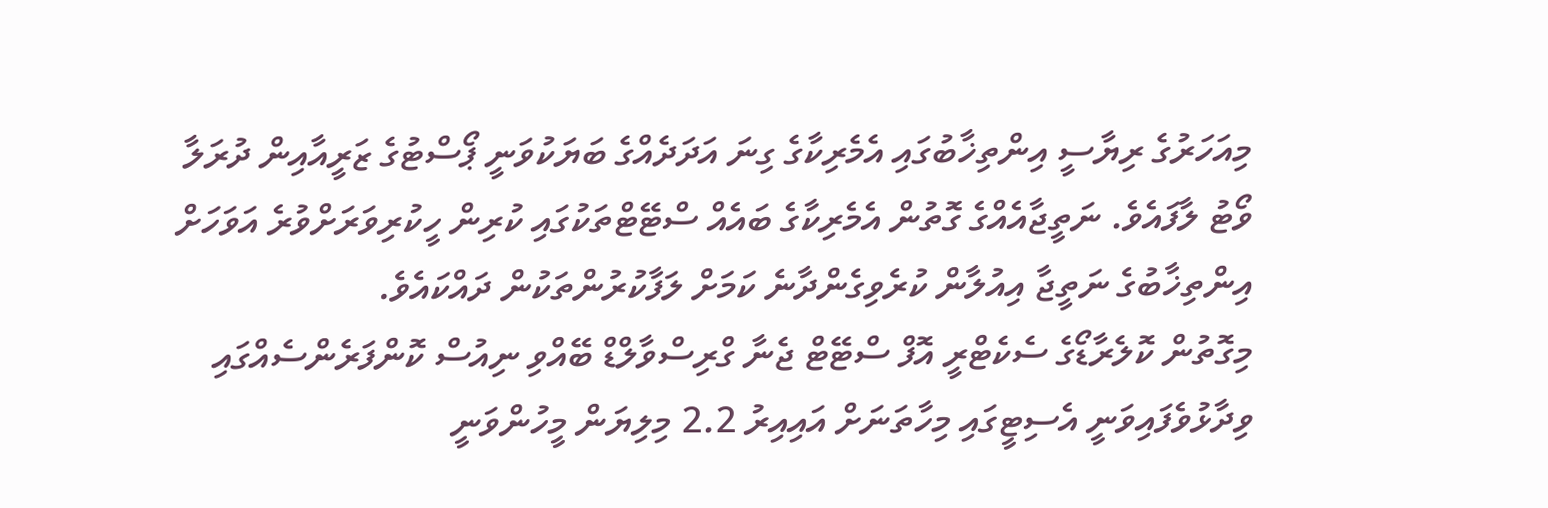މިއަހަރުގެ ރިޔާސީ އިންތިޚާބުގައި އެމެރިކާގެ ގިނަ އަދަދެއްގެ ބަޔަކުވަނީ ޕޯސްޓުގެ ޒަރީއާއިން ދުރަލާ ވޯޓު ލާފައެވެ. ނަތީޖާއެއްގެ ގޮތުން އެމެރިކާގެ ބައެއް ސްޓޭޓްތަކުގައި ކުރިން ހީކުރިވަރަށްވުރެ އަވަހަށް އިންތިޚާބުގެ ނަތީޖާ އިއުލާން ކުރެވިގެންދާނެ ކަމަށް ލަފާކުރުންތަކުން ދައްކައެވެ.
މިގޮތުން ކޮލެރާޑޯގެ ސެކެޓްރީ އޮފް ސްޓޭޓް ޖެނާ ގްރިސްވާލްޑް ބޭއްވި ނިއުސް ކޮންފަރެންސެއްގައި ވިދާޅުވެފައިވަނީ އެސިޓީގައި މިހާތަނަށް އައިއިރު 2.2 މިލިޔަން މީހުންވަނީ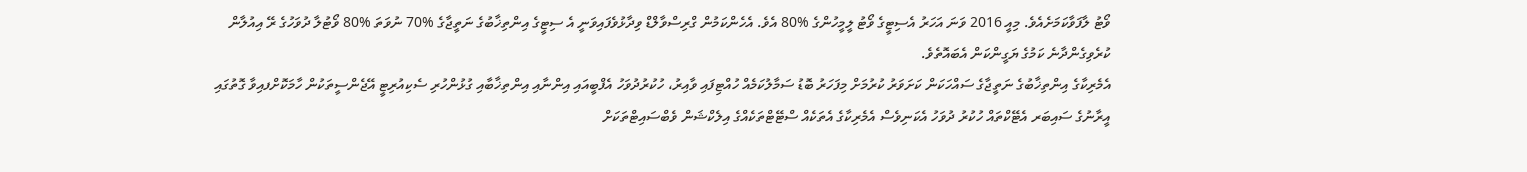ވޯޓު ލާފަވާކަމަށެއެވެ. މިއީ 2016 ވަނަ އަހަރު އެސިޓީގެ ވޯޓު ލީމީހުންގެ %80 އެވެ. އެހެންކަމުން ގްރިސްވާލްޑް ވިދާޅުވެފައިވަނީ އެ ސިޓީގެ އިންތިޚާބުގެ ނަތީޖާގެ %70 ނުވަތަ %80 ވޯޓުލާ ދުވަހުގެ ރޭ އިއުލާން ކުރެވިގެންދާނެ ކަމުގެ ޔަގީންކަން އެބައޮތެވެ.
އެމެރިކާގެ އިންތިޚާބުގެ ނަތީޖާގެ ސައްހަކަން ކަށަވަރު ކުރުމަށް މިފަހަރު ބޮޑު ސަމާލުކަމެއް ހުއްޓިފައި ވާއިރު، ހުކުރުދުވަހު އެފްބީއައި އިންނާއި އިންތިޚާބާއި ގުޅުންހުރި ސެކިއުރިޓީ އޭޖެންސީތަކުން ހާމަކޮށްފއިވާ ގޮތުގައި އީރާނުގެ ސައިބަރ އެޓޭކްތައް ހުކުރު ދުވަހު އެކަނިވެސް އެމެރިކާގެ އެތަކެއް ސްޓޭޓްތަކެއްގެ އިލެކްޝަން ވެބްސައިޓްތަކަށް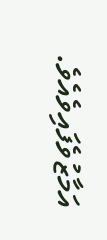އަމާޒުވެފައިވެއެވެ.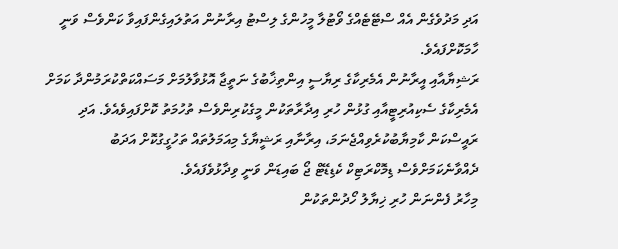އަދި މަދުވެގެން އެއް ސްޓޭޓެއްގެ ވޯޓުލާ މީހުންގެ ލިސްޓު އިރާނުން އަތުލައިގެންފައިވާ ކަންވެސް ވަނީ ހާމަކޮށްފައެވެ.
ރަޝިޔާއާއި އީރާނުން އެމެރިކާގެ ރިޔާސީ އިންތިޚާބުގެ ނަތީޖާ އޮޅުވާލުމަށް މަސައްކަތްކުރަމުންދާ ކަމަށް އެމެރިކާގެ ސެކިއުރިޓީއާއި ގުޅުން ހުރި އިދާރާތަކުން މީގެކުރިންވެސް ތުހުމަތު ކޮށްފައިވެއެވެ. އަދި ރައީސްކަން ކާމިޔާބުކުރެވިއްޖެނަމަ، އިރާނާއި ރަޝީޔާގެ މިއަމަލުތައް ތަހުގީގުކޮށް އަދަބު ދެއްވާނެކަމަށްވެސް ޑިމޮކްރަޓިކް ކެޑިޑޭޓް ޖޯ ބައިޑަން ވަނީ ވިދާޅުވެފައެވެ.
މިހާރު ފެންނަން ހުރި ޚިޔާލު ހޯދުންތަކުން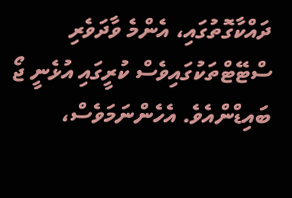ދައްކާގޮތުގައި، އެންމެ ވާދަވެރި ސްޓޭޓްތަކުގައިވެސް ކުރީގައި އުޅެނީ ޖޯ ބައިޑްންއެވެ. އެހެންނަމަވެސް،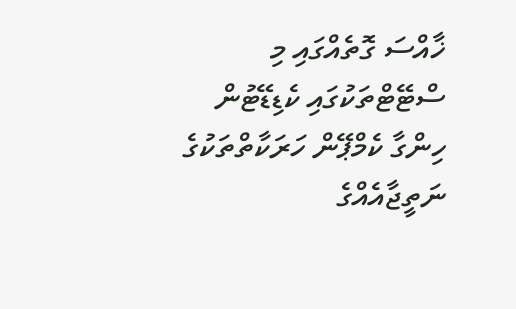ޚާއްސަ ގޮތެއްގައި މި ސްޓޭޓްތަކުގައި ކެޑިޑޭޓުން ހިންގާ ކެމްޕޭން ހަރަކާތްތަކުގެ ނަތީޖާއެއްގެ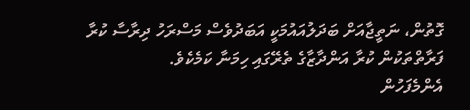ގޮތުން، ނަތީޖާއަށް ބަދަލުއައުމަކީ އަބަދުވެސް މަސްރަހު ދިރާސާ ކުރާ ފަރާތްތަކުން ކުރާ އަންދާޒާގެ ތެރޭގައި ހިމަނާ ކަމެކެވެ.
އެންމެފަހުން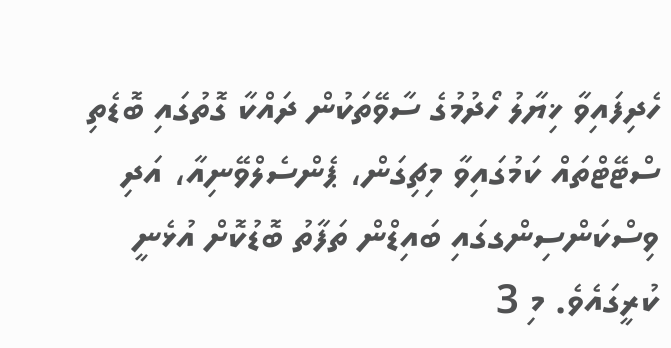ހެދިފައިވާ ޚިޔާލު ހޯދުމުގެ ސާވޭތަކުން ދައްކާ ގޮތުގައި ބޮޑެތި ސްޓޭޓްތައް ކަމުގައިވާ މިޗިގަން، ޕެންސެލްވޭނިއާ، އަދި ވިސްކަންސިންގގައި ބައިޑްން ތަފާތު ބޮޑުކޮށް އުޅެނީ ކުރީގައެވެ. މި 3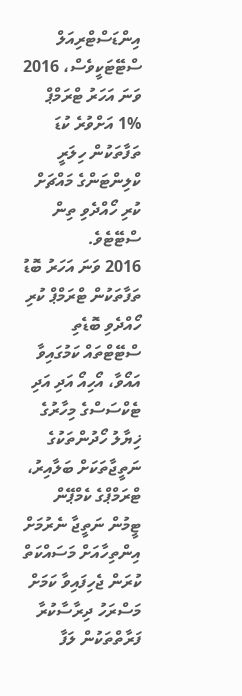އިންޑަސްޓްރިއަލް ސްޓޭޓަކީވެސް، 2016 ވަނަ އަހަރު ޓްރަމްޕް %1 އަށްވުރެ ކުޑަ ތަފާތަކުން ހިލަރީ ކްލިންޓަންގެ މައްޗަށް ކުރި ހޯއްދެވި ތިން ސްޓޭޓެވެ.
2016 ވަނަ އަހަރު ބޮޑު ތަފާތަކުން ޓްރަމްޕް ކުރި ހޯއްދެވި ބޮޑެތި ސްޓޭޓްތައް ކަމުގައިވާ އައޯވާ، އޯހިއޯ އަދި އަދި ޓެކްސަސްގެ މިހާރުގެ ޚިޔާލު ހޯދުންތަކުގެ ނަތީޖާތަކަށް ބަލާއިރު، ޓްރަމްޕްގެ ކެމްޕޭން ޓީމުން ނަތީޖާ ނެރުމަށް އިންތިހާއަށް މަސައްކަތް ކުރަން ޖެހިފައިވާ ކަމަށް މަސްރަހު ދިރާސާކުރާ ފަރާތްތަކުން ލަފާ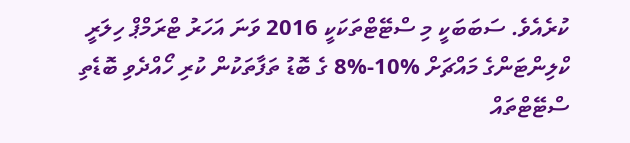ކުރެއެވެ. ސަބަބަކީ މި ސްޓޭޓްތަކަކީ 2016 ވަނަ އަހަރު ޓްރަމްޕް ހިލަރީ ކްލިންޓަންގެ މައްޗަށް %10-%8 ގެ ބޮޑު ތަފާތަކުން ކުރި ހޯއްދެވި ބޮޑެތި ސްޓޭޓްތައް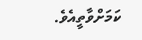ކަމަށްވާތީއެވެ.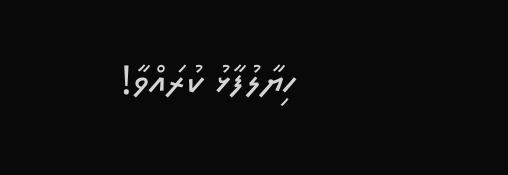ހިޔާލުފާޅު ކުރައްވާ!